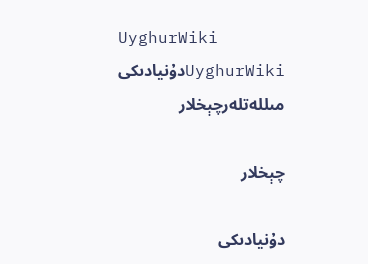UyghurWiki
UyghurWikiدۇنيادىكى مىللەتلەرچېخلار

چېخلار

دۇنيادىكى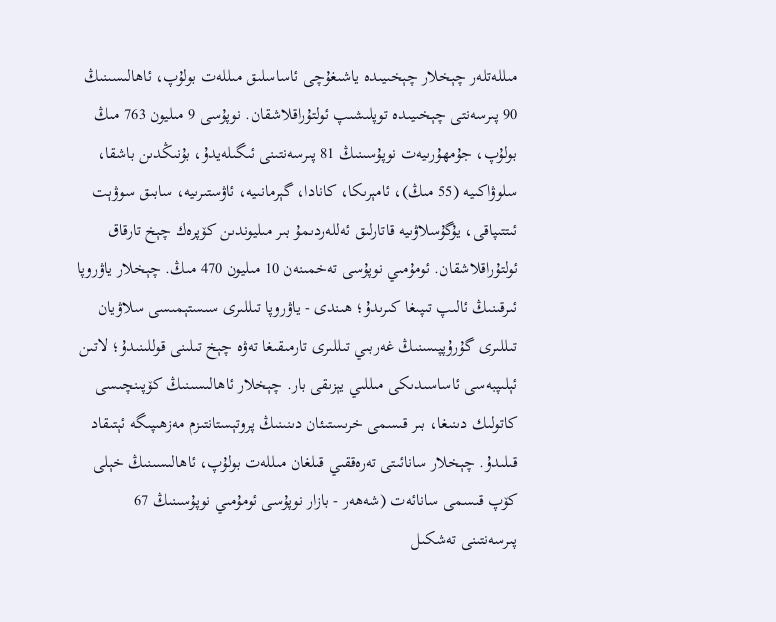مىللەتلەر چېخلار چېخىيىدە ياشىغۇچى ئاساسلىق مىللەت بولۇپ، ئاھالىسىنىڭ 90 پىرسەنتى چېخىيىدە توپلىشىپ ئولتۇراقلاشقان. نوپۇسى 9 مىليون 763 مىڭ بولۇپ، جۇمھۇرىيەت نوپۇسىنىڭ 81 پىرسەنتىنى ئىگىلەيدۇ، بۇنىڭدىن باشقا، سلوۋاكىيە (55 مىڭ)، ئامېرىكا، كانادا، گېرمانىيە، ئاۋستىرىيە، سابىق سوۋېت ئىتتىپاقى، يۇگۇسلاۋىيە قاتارلىق ئەللەردىمۇ بىر مىليوندىن كۆپرەك چېخ تارقاق ئولتۇراقلاشقان. ئومۇمىي نوپۇسى تەخمىنەن 10 مىليون 470 مىڭ. چېخلار ياۋروپا ئىرقىنىڭ ئالىپ تىپىغا كىرىدۇ؛ ھىندى - ياۋروپا تىللىرى سىستېمىسى سلاۋيان تىللىرى گۇرۇپپىسنىڭ غەربىي تىللىرى تارمىقىغا تەۋە چېخ تىلىنى قوللىنىدۇ؛ لاتىن ئېلىپبەسى ئاساسىدىكى مىللىي يېزىقى بار. چېخلار ئاھالىسىنىڭ كۆپىنچىسى كاتولىك دىنىغا، بىر قىسمى خرىستىئان دىنىنىڭ پروتېستانتىزم مەزھىپىگە ئېتىقاد قىلىدۇ. چېخلار سانائىتى تەرەققىي قىلغان مىللەت بولۇپ، ئاھالىسىنىڭ خېلى كۆپ قىسمى سانائەت (شەھەر - بازار نوپۇسى ئومۇمىي نوپۇسىنىڭ 67 پىرسەنتىنى تەشكىل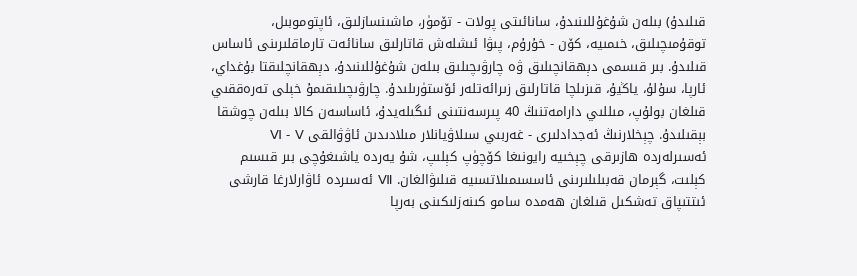قىلىدۇ) بىلەن شۇغۇللىنىدۇ، سانائىتى پولات - تۆمۈر، ماشىنسازلىق، ئاپتوموبىل، توقۇمىچىلىق، خىمىيە، كۆن - خۇرۇم، پىۋا ئىشلەش قاتارلىق سانائەت تارماقلىرىنى ئاساس قىلىدۇ. بىر قىسمى دېھقانچىلىق ۋە چارۋىچىلىق بىلەن شۇغۇللىنىدۇ، دېھقانچلىقتا بۇغداي، ئارپا، سۇلۇ، ياڭيۇ، قىزىلچا قاتارلىق زىرائەتلەر ئۆستۈرىلىدۇ. چارۋىچىلىقىمۇ خېلى تەرەققىي قىلغان بولۇپ، مىللىي دارامەتنىڭ 40 پىرسەنتىنى ئىگىلەيدۇ، ئاساسەن كالا بىلەن چوشقا بېقىلىدۇ. چېخلارنىڭ ئەجدادلىرى - غەربىي سىلاۋيانلار مىلادىدىن ئاۋۋالقى Ⅵ - Ⅴ ئەسىرلەردە ھازىرقى چېخىيە رايونىغا كۆچۈپ كېلىپ، شۇ يەردە ياشىغۇچى بىر قىسىم كېلىت، گېرمان قەبىلىلىرىنى ئاسسىمىلاتسىيە قىلىۋالغان. Ⅶ ئەسىردە ئاۋارلارغا قارشى ئىتتىپاق تەشكىل قىلغان ھەمدە سامو كىنەزلىكىنى بەرپا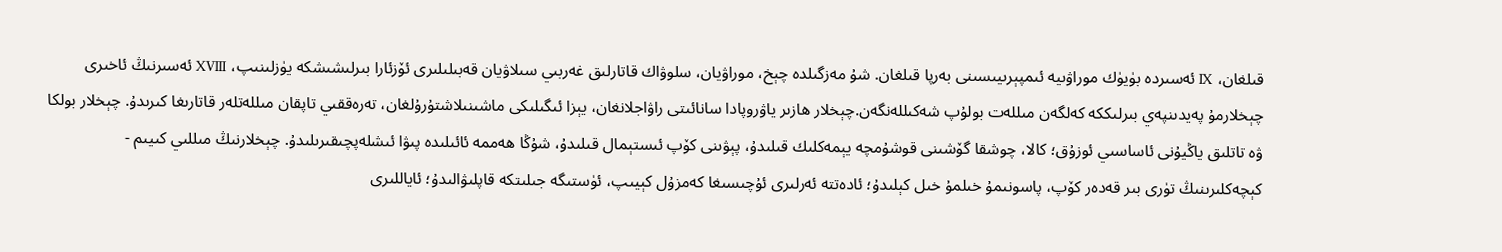قىلغان، Ⅸ ئەسىردە بۈيۈك موراۋىيە ئىمپېرىيىسىنى بەرپا قىلغان. شۇ مەزگىلدە چېخ، موراۋيان، سلوۋاك قاتارلىق غەربىي سىلاۋيان قەبىلىلىرى ئۆزئارا بىرلىشىشكە يۈزلىنىپ، ⅩⅧ ئەسىرنىڭ ئاخىرى چېخلارمۇ پەيدىنپەي بىرلىككە كەلگەن مىللەت بولۇپ شەكىللەنگەن.چېخلار ھازىر ياۋروپادا سانائىتى راۋاجلانغان، يېزا ئىگىلىكى ماشىنىلاشتۇرۇلغان، تەرەققىي تاپقان مىللەتلەر قاتارىغا كىرىدۇ. چېخلار بولكا ۋە تاتلىق ياڭيۇنى ئاساسىي ئوزۇق؛ كالا، چوشقا گۆشىنى قوشۇمچە يېمەكلىك قىلىدۇ، پېۋىنى كۆپ ئىستېمال قىلىدۇ، شۇڭا ھەممە ئائىلىدە پىۋا ئىشلەپچىقىرىلىدۇ. چېخلارنىڭ مىللىي كىيىم - كېچەكلىرىنىڭ تۈرى بىر قەدەر كۆپ، پاسونىمۇ خىلمۇ خىل كېلىدۇ؛ ئادەتتە ئەرلىرى ئۇچىسىغا كەمزۇل كېيىپ، ئۈستىگە جىلىتكە قاپلىۋالىدۇ؛ ئاياللىرى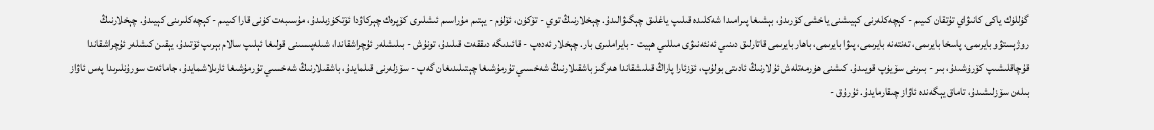گۈللۈك ياكى كانىۋاي تۇتقان كىيىم - كېچەكلەرنى كېيىشنى ياخشى كۆرىدۇ، بېشىغا پىرامىدا شەكلىدە قىلىپ ياغلىق چېگىۋالىدۇ. چېخلارنىڭ توي - تۆكۈن، ئۆلۈم - يېتىم مۇراسىم ئىشلىرى كۆپرەك چېركاۋدا ئۆتكۈزىلىدۇ، مۇسىبەت كۈنى قارا كىيىم - كېچەكلىرىنى كېيىدۇ. چېخلارنىڭ روژېستۋو بايرىمى، پاسخا بايرىمى، تەنتەنە بايرىمى، پىۋا بايرىمى، باھار بايرىمى قاتارلىق دىنىي ئەنئەنىۋى مىللىي ھېيت - بايراملىرى بار. چېخلار ئەدەپ - قائىدىگە دىققەت قىلىدۇ، تونۇش - بىلىشلەر ئۇچراشقاندا، شىلەپىسىنى قولىغا ئېلىپ سالام بېرىپ ئۆتىدۇ، يېقىن كىشلەر ئۇچراشقاندا قۇچاقلىشىپ كۆرۈشىدۇ، بىر - بىرىنى سۆيۈپ قويىدۇ. كىشنى ھۈرمەتلەش ئۇلارنىڭ ئادىتى بولۇپ، ئۆزئارا پاراڭ قىلىشقاندا ھەرگىز باشقىلارنىڭ شەخسىي تۇرمۇشىغا چېتىلىدىغان گەپ - سۆزلەرنى قىلمايدۇ، باشقىلارنىڭ شەخسىي تۇرمۇشىغا ئارىلاشمايدۇ، جامائەت سورۇنلىرىدا پەس ئاۋاز بىلەن سۆزلىشىدۇ، تاماق يېگەندە ئاۋاز چىقارمايدۇ. ئۇرۇق -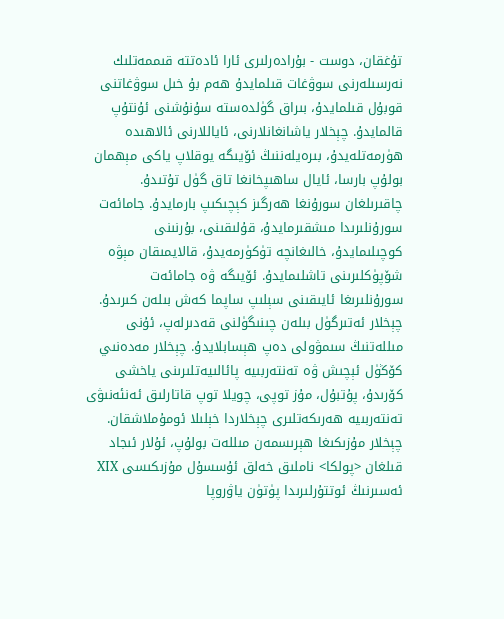تۇغقان، دوست - بۇرادەرلىرى ئارا ئادەتتە قىممەتلىك نەرسىلەرنى سوۋغات قىلمايدۇ ھەم بۇ خىل سوۋغاتنى قوبۇل قىلمايدۇ، بىراق گۈلدەستە سۇنۇشنى ئۇنتۇپ قالمايدۇ. چېخلار ياشانغانلارنى، ئاياللارنى ئالاھىدە ھۈرمەتلەيدۇ، بىرەيلەننىڭ ئۆيىگە يوقلاپ ياكى مېھمان بولۇپ بارسا، ئايال ساھىپخانغا تاق گۈل تۇتىدۇ. چاقىرىلغان سورۇنغا ھەرگىز كېچىكىپ بارمايدۇ. جامائەت سورۇنلىرىدا مىشقىرمايدۇ، قۇلىقىنى، بۇرنىنى كوچىلىمايدۇ، خالىغانچە تۈكۈرمەيدۇ، قالايمىقان مېۋە شۆپۈكلىرىنى تاشلىمايدۇ. ئۆيىگە ۋە جامائەت سورۇنلىرىغا ئايىقىنى سېلىپ ساپما كەش بىلەن كىرىدۇ. چېخلار ئەتىرگۈل بىلەن چىنىگۈلنى قەدىرلەپ، ئۇنى مىللەتنىڭ سىمۋولى دەپ ھېسابلايدۇ. چېخلار مەدەنىي كۆڭۈل ئېچىش ۋە تەنتەربىيە پائالىيەتلىرىنى ياخشى كۆرىدۇ، پۇتبۇل، مۇز توپى، چويلا توپ قاتارلىق ئەنئەنىۋى تەنتەربىيە ھەرىكەتلىرى چېخلاردا خېلىلا ئومۇملاشقان. چېخلار مۇزىكىغا ھېرىسمەن مىللەت بولۇپ، ئۇلار ئىجاد قىلغان <پولكا> ناملىق خەلق ئۇسسۇل مۇزىكىسى ⅪⅩ ئەسىرنىڭ ئوتتۇرلىرىدا پۈتۈن ياۋروپا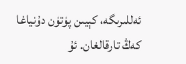ئەللىرىگە، كېيىن پۈتۈن دۇنياغا كەڭ تارقالغان. ئۇ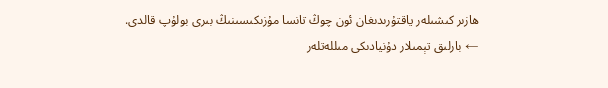ھازىر كىشىلەر ياقتۇرىدىغان ئون چوڭ تانسا مۇزىكىسىنىڭ بىرى بولۇپ قالدى.
← بارلىق تېمىلار دۇنيادىكى مىللەتلەر